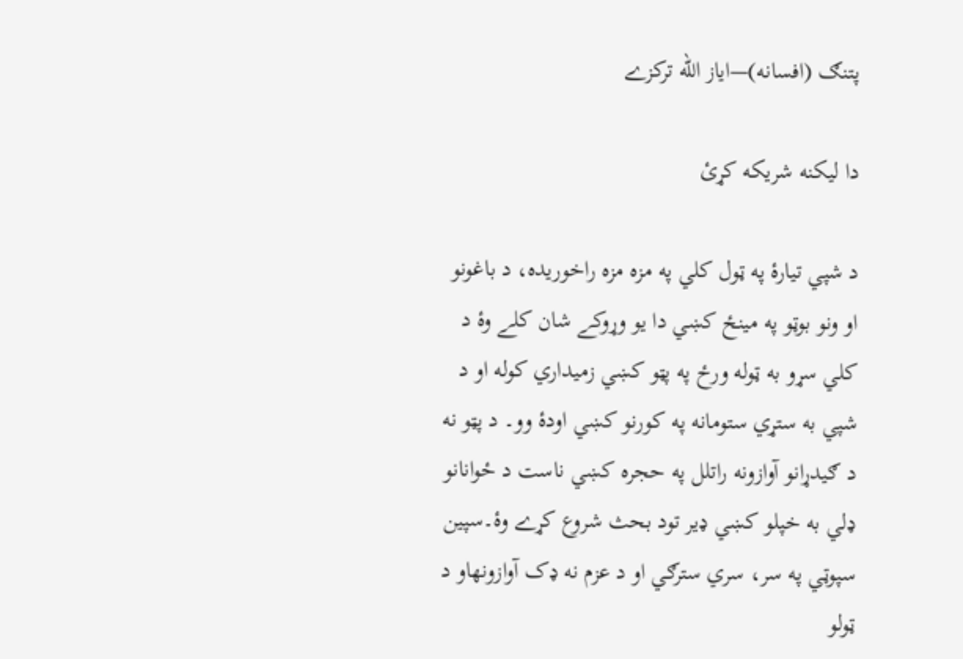پتنګ (افسانه)—اياز الله ترکزے

دا ليکنه شريکه کړئ

د شپي تيارۀ په ټول کلي په مزه مزه راخوريده، د باغونو او ونو بوټو په مينځ کښي دا يو وړوکے شان کلے وۀ د کلي سړو به ټوله ورځ په پټو کښي زميداري کوله او د شپي به ستړي ستومانه په کورنو کښي اودۀ وو۔ د پټو نه د ګيدړانو آوازونه راتلل په حجره کښي ناست د ځوانانو ډلي به خپلو کښي ډير تود بحث شروع کړے وۀ۔سپين سپوټي په سر، سري سترګي او د عزم نه ډک آوازونهاو د ټولو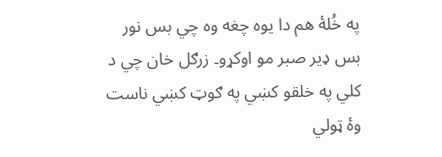په خُلۀ هم دا يوه چغه وه چي بس نور بس ډير صبر مو اوکړو۔ زرګل خان چي د کلي په خلقو کښي په ګوټ کښي ناست وۀ ټولي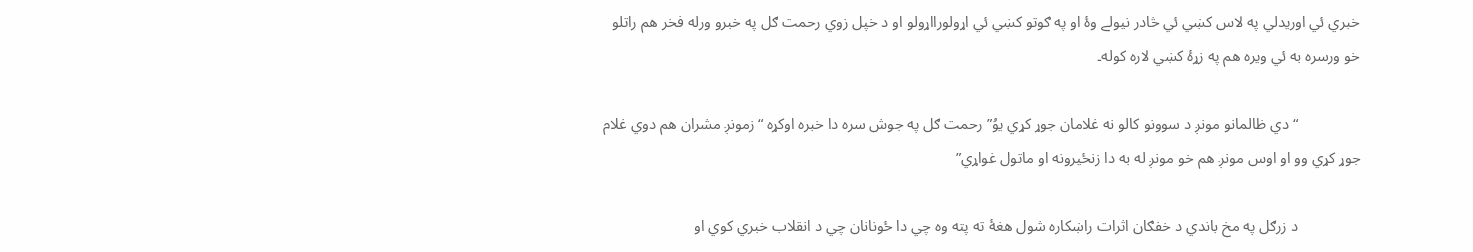خبري ئي اوريدلي په لاس کښي ئي څادر نيولے وۀ او په ګوتو کښي ئي اړولورااړولو او د خپل زوي رحمت ګل په خبرو ورله فخر هم راتلو خو ورسره به ئي ويره هم په زړۀ کښي لاره کوله۔

                “دي ظالمانو مونږ د سوونو کالو نه غلامان جوړ کړي يوُ” رحمت ګل په جوش سره دا خبره اوکړه “زمونږ مشران هم دوي غلام جوړ کړي وو او اوس مونږ هم خو مونږ له به دا زنځيرونه او ماتول غواړي”

                د زرګل په مخ باندي د خفګان اثرات راښکاره شول هغۀ ته پته وه چي دا ځونانان چي د انقلاب خبري کوي او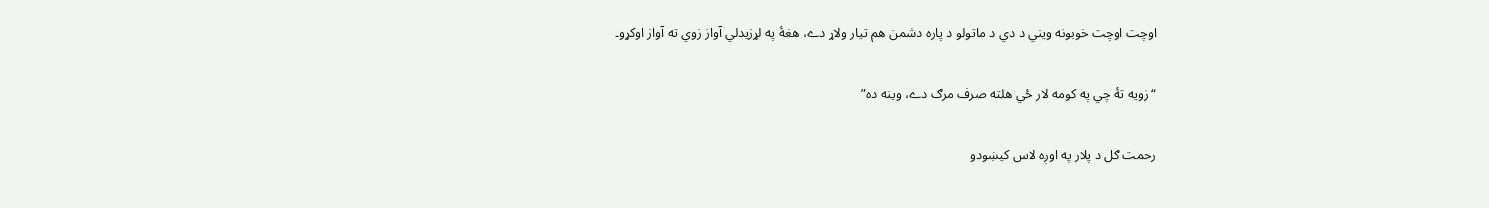اوچت اوچت خوبونه ويني د دي د ماتولو د پاره دشمن هم تيار ولاړ دے، هغۀ په لړزيدلي آواز زوي ته آواز اوکړو۔

“زويه تۀ چي په کومه لار ځي هلته صرف مرګ دے، وينه ده”

رحمت ګل د پلار په اوږه لاس کيښودو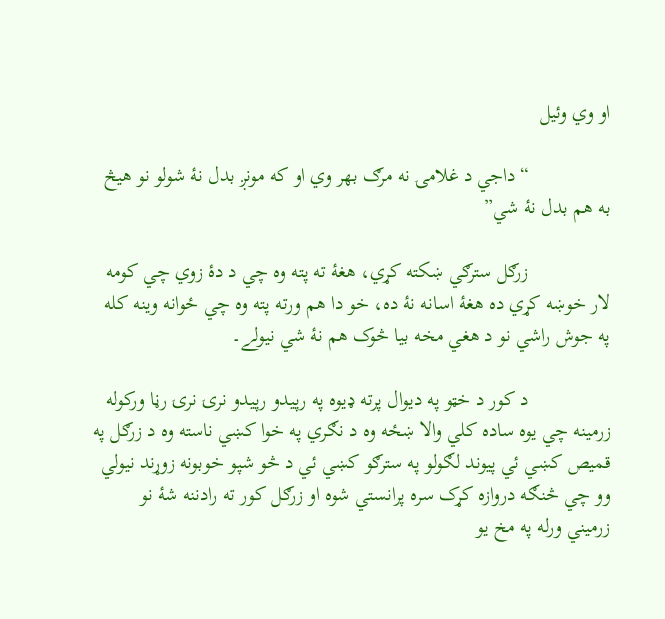او وي وئيل

                “داجي د غلامۍ نه مرګ بهر وي او که مونږ بدل نۀ شولو نو هيڅ به هم بدل نۀ شي”

                زرګل سترګي ښکته کړي، هغۀ ته پته وه چي د دۀ زوي چي کومه لار خوښه کړي ده هغۀ اسانه نۀ ده، خو دا هم ورته پته وه چي ځوانه وينه کله په جوش راشي نو د هغي مخه بيا څوک هم نۀ شي نيولے۔

                د کور د خټو په ديوال پرته ډيوه په رپيدو رپيدو نرۍ نرۍ رڼا ورکوله زرمينه چي يوه ساده کلي والا ښځه وه د نګري په خوا کښي ناسته وه د زرګل په قميص کښي ئي پيوند لګولو په سترګو کښي ئي د څو شپو خوبونه زوړند نيولي وو چي څنګه دروازه کړک سره پرانستي شوه او زرګل کور ته رادننه شۀ نو زرميني ورله په مخ يو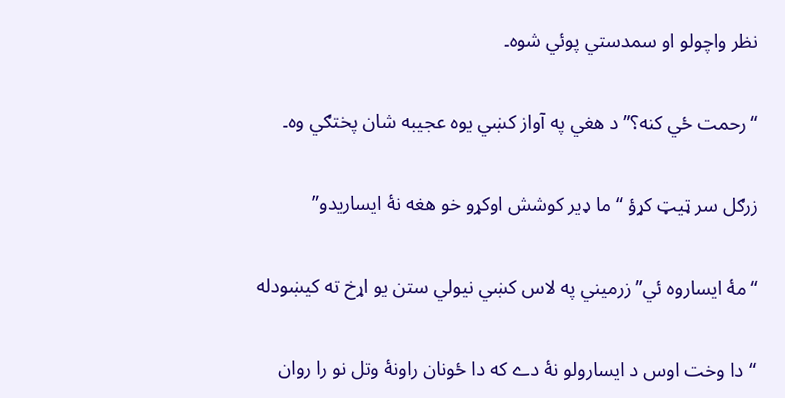نظر واچولو او سمدستي پوئي شوه۔

“رحمت ځي کنه؟” د هغي په آواز کښي يوه عجيبه شان پختګي وه۔

زرګل سر ټيټ کړؤ “ما ډير کوشش اوکړو خو هغه نۀ ايساريدو”

“مۀ ايساروه ئي” زرميني په لاس کښي نيولي ستن يو اړخ ته کيښودله

“دا وخت اوس د ايسارولو نۀ دے که دا ځونان راونۀ وتل نو را روان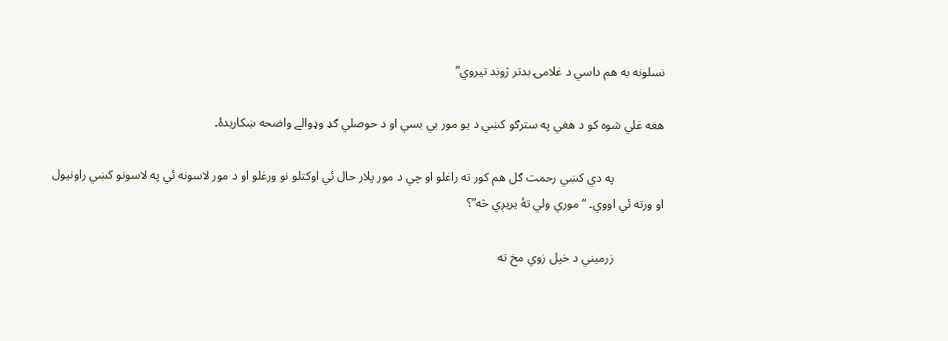نسلونه به هم داسي د غلامۍ بدتر ژوند تيروي”

هغه غلي شوه کو د هغي په سترګو کښي د يو مور بي بسي او د حوصلي ګډ وډوالے واضحه ښکاريدۀ۔

                په دي کښي رحمت ګل هم کور ته راغلو او چي د مور پلار حال ئي اوکتلو نو ورغلو او د مور لاسونه ئي په لاسونو کښي راونيول او ورته ئي اووي۔ “موري ولي تۀ يريږي څه”؟

                زرميني د خپل زوي مخ ته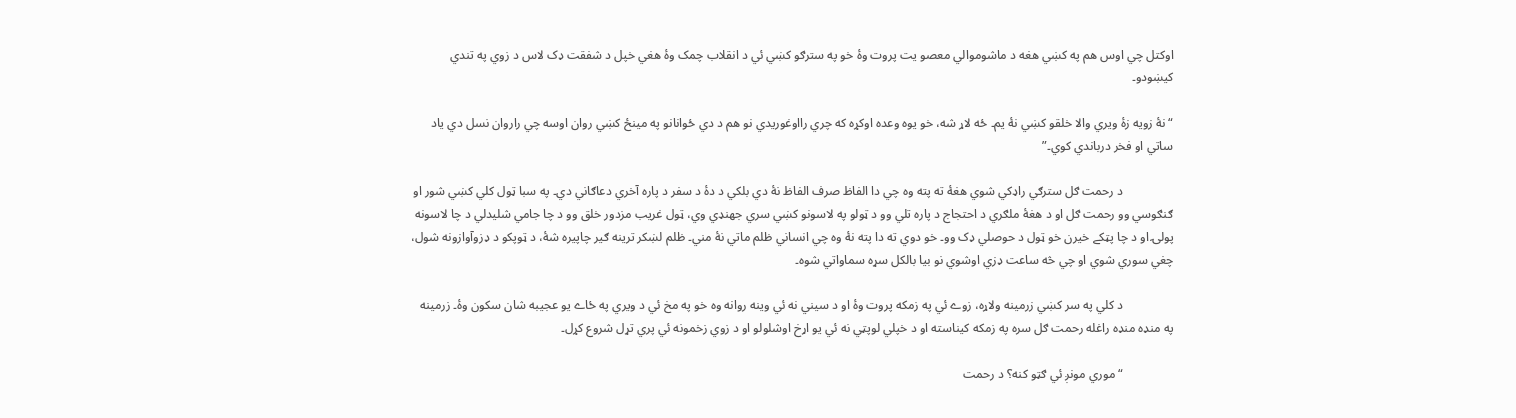اوکتل چي اوس هم په کښي هغه د ماشوموالي معصو يت پروت وۀ خو په سترګو کښي ئي د انقلاب چمک وۀ هغي خپل د شفقت ډک لاس د زوي په تندي کيښودو۔

“نۀ زويه زۀ ويري والا خلقو کښي نۀ يم۔ ځه لاړ شه، خو يوه وعده اوکړه که چري رااوغوريدي نو هم د دي ځوانانو په مينځ کښي روان اوسه چي راروان نسل دي ياد ساتي او فخر درباندي کوي۔”

                د رحمت ګل سترګي راډکي شوي هغۀ ته پته وه چي دا الفاظ صرف الفاظ نۀ دي بلکي د دۀ د سفر د پاره آخري دعاګاني دي۔ په سبا ټول کلي کښي شور او ګنګوسي وو رحمت ګل او د هغۀ ملګري د احتجاج د پاره تلي وو د ټولو په لاسونو کښي سري جهنډي وي، ټول غريب مزدور خلق وو د چا جامي شليدلي د چا لاسونه پولۍ او د چا پټکے خيرن خو ټول د حوصلي ډک وو۔ خو دوي ته دا پته نۀ وه چي انساني ظلم ماتي نۀ مني۔ ظلم لښکر ترينه ګير چاپيره شۀ، د ټوپکو د ډزوآوازونه شول، چغي سوري شوي او چي څه ساعت ډزي اوشوي نو بيا بالکل سړه سماواتي شوه۔

                د کلي په سر کښي زرمينه ولاړه، زوے ئي په زمکه پروت وۀ او د سيني نه ئي وينه روانه وه خو په مخ ئي د ويري په ځاے يو عجيبه شان سکون وۀ۔ زرمينه په منډه منډه راغله رحمت ګل سره په زمکه کيناسته او د خپلي لوپټي نه ئي يو اړخ اوشلولو او د زوي زخمونه ئي پري تړل شروع کړل۔

                “موري مونږ ئي ګټو کنه؟ د رحمت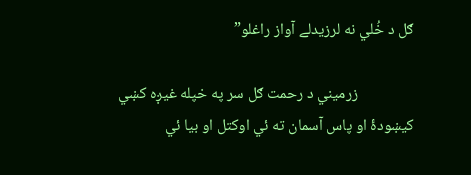ګل د خُلي نه لرزيدلے آواز راغلو”

                زرميني د رحمت ګل سر په خپله غيږه کښي کيښودۀ او پاس آسمان ته ئي اوکتل او بيا ئي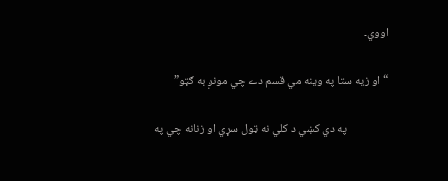اووي۔

“او زيه ستا په وينه مي قسم دے چي مونږ به ګټو”

                په دي کښي د کلي نه ټول سړي او زنانه چي په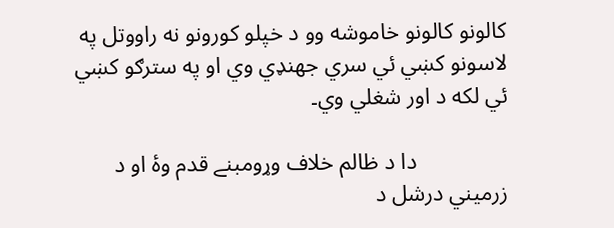کالونو کالونو خاموشه وو د خپلو کورونو نه راووتل په لاسونو کښي ئي سري جهنډي وي او په سترګو کښي ئي لکه د اور شغلي وي۔

                دا د ظالم خلاف وړومبنے قدم وۀ او د زرميني درشل د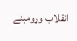انقلاب وړومبنے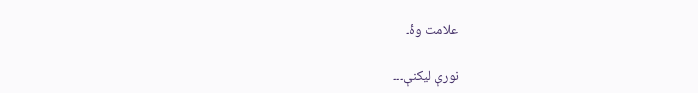علامت وۀ۔

نورې ليکنې۔۔۔